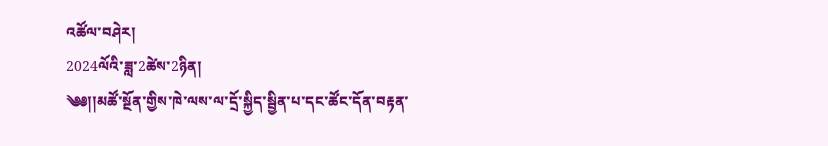འཚོལ་བཤེར།
2024ལོའི་ཟླ་2ཚེས་2ཉིན།
༄༅།།མཚོ་སྔོན་གྱིས་ཁེ་ལས་ལ་དྲོ་སྐྱིད་སྦྱིན་པ་དང་ཚོང་དོན་བརྟན་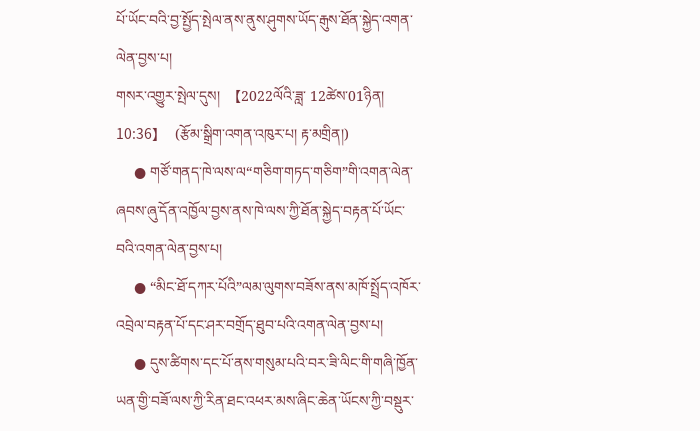པོ་ཡོང་བའི་བྱ་སྤྱོད་སྤེལ་ནས་ནུས་ཤུགས་ཡོད་རྒུས་ཐོན་སྐྱེད་འགན་ལེན་བྱས་པ།
གསར་འགྱུར་སྤེལ་དུས།  【2022ལོའི་ཟླ་ 12ཚེས་01ཉིན། 10:36】   (རྩོམ་སྒྲིག་འགན་འཁུར་པ། རྟ་མགྲིན།)
     ● གཙོ་གནད་ཁེ་ལས་ལ“གཅིག་གཏད་གཅིག”གི་འགན་ལེན་ཞབས་ཞུ་དོན་འཁྱོལ་བྱས་ནས་ཁེ་ལས་ཀྱི་ཐོན་སྐྱེད་བརྟན་པོ་ཡོང་བའི་འགན་ལེན་བྱས་པ།
     ● “མིང་ཐོ་དཀར་པོའི”ལམ་ལུགས་བཟོས་ནས་མཁོ་སྤྲོད་འཁོར་འབྲེལ་བརྟན་པོ་དང་ཤར་བགྲོད་ཐུབ་པའི་འགན་ལེན་བྱས་པ།
     ● དུས་ཚིགས་དང་པོ་ནས་གསུམ་པའི་བར་ཟི་ལིང་གི་གཞི་ཁྱོན་ཡན་གྱི་བཟོ་ལས་ཀྱི་རིན་ཐང་འཕར་མས་ཞིང་ཆེན་ཡོངས་ཀྱི་བསྡུར་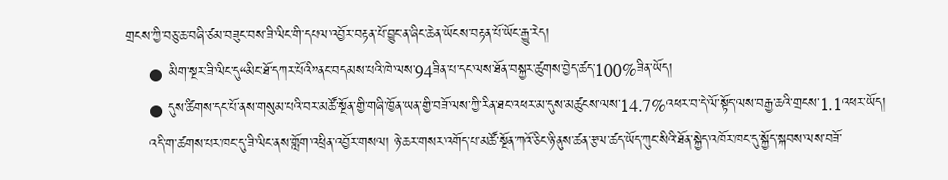གྲངས་ཀྱི་བཅུ་ཆ་བཞི་ཙམ་བཟུང་བས་ཟི་ལིང་གི་དཔལ་འབྱོར་བརྟན་པོ་བྱུང་ན་ཞིང་ཆེན་ཡོངས་བརྟན་པོ་ཡོང་རྒྱུ་རེད།
     ● མིག་སྔར་ཟི་ལིང་དུ“མིང་ཐོ་དཀར་པོའི”ནང་བདམས་པའི་ཁེ་ལས་94ཟིན་པ་དང་ལས་ཐོན་བསྐྱར་ཚུགས་བྱེད་ཚད་100%ཟིན་ཡོད།
     ● དུས་ཚིགས་དང་པོ་ནས་གསུམ་པའི་བར་མཚོ་སྔོན་གྱི་གཞི་ཁྱོན་ཡན་གྱི་བཟོ་ལས་ཀྱི་རིན་ཐང་འཕར་མ་དུས་མཚུངས་ལས་14.7%འཕར་བ་དེ་ལོ་སྟོད་ལས་བརྒྱ་ཆའི་གྲངས་1.1འཕར་ཡོད།
     འདི་ག་ཚགས་པར་ཁང་དུ་ཟི་ལིང་ནས་གློག་འཕྲིན་འབྱོར་གསལ། ཉེ་ཆར་གསར་འགོད་པ་མཚོ་སྔོན་ཀའོ་ཅིང་ཉི་ནུས་ཚན་རྩལ་ཚད་ཡོད་ཀུང་སིའི་ཐོན་སྐྱེད་འཁོར་ཁང་དུ་སྐྱོད་སྐབས་ལས་བཟོ་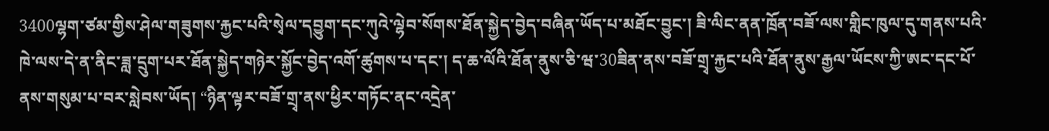3400ལྷག་ཙམ་གྱིས་ཤེལ་གཟུགས་རྐྱང་པའི་སྭེལ་དབྱུག་དང་ཀུའེ་ལྷེབ་སོགས་ཐོན་སྐྱེད་བྱེད་བཞིན་ཡོད་པ་མཐོང་བྱུང་། ཟི་ལིང་ནན་ཁྲོན་བཟོ་ལས་གླིང་ཁུལ་དུ་གནས་པའི་ཁེ་ལས་དེ་ན་ནིང་ཟླ་དྲུག་པར་ཐོན་སྐྱེད་གཉེར་སྐྱོང་བྱེད་འགོ་ཚུགས་པ་དང་། ད་ཆ་ལོའི་ཐོན་ནུས་ཅི་ཝ་30ཟིན་ནས་བཟོ་གྲྭ་རྐྱང་པའི་ཐོན་ནུས་རྒྱལ་ཡོངས་ཀྱི་ཨང་དང་པོ་ནས་གསུམ་པ་བར་སླེབས་ཡོད། “ཉིན་ལྟར་བཟོ་གྲྭ་ནས་ཕྱིར་གཏོང་ནང་འདྲེན་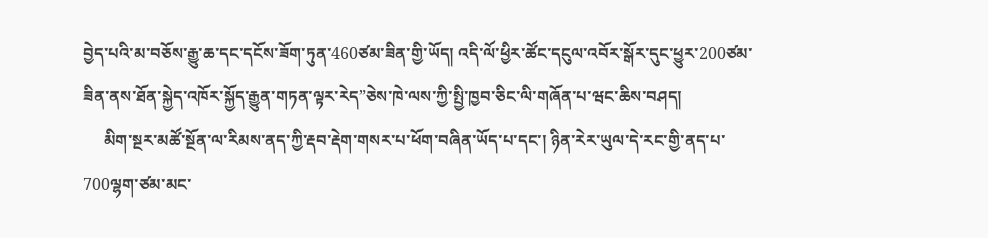བྱེད་པའི་མ་བཅོས་རྒྱུ་ཆ་དང་དངོས་ཟོག་ཏུན་460ཙམ་ཟིན་གྱི་ཡོད། འདི་ལོ་ཕྱིར་ཚོང་དངུལ་འབོར་སྒོར་དུང་ཕྱུར་200ཙམ་ཟིན་ནས་ཐོན་སྐྱེད་འཁོར་སྐྱོད་རྒྱུན་གཏན་ལྟར་རེད”ཅེས་ཁེ་ལས་ཀྱི་སྤྱི་ཁྱབ་ཅིང་ལི་གཞོན་པ་ཝང་ཆིས་བཤད།
     མིག་སྔར་མཚོ་སྔོན་ལ་རིམས་ནད་ཀྱི་རྡབ་རྡེག་གསར་པ་ཕོག་བཞིན་ཡོད་པ་དང་། ཉིན་རེར་ཡུལ་དེ་རང་གྱི་ནད་པ་700ལྷག་ཙམ་མང་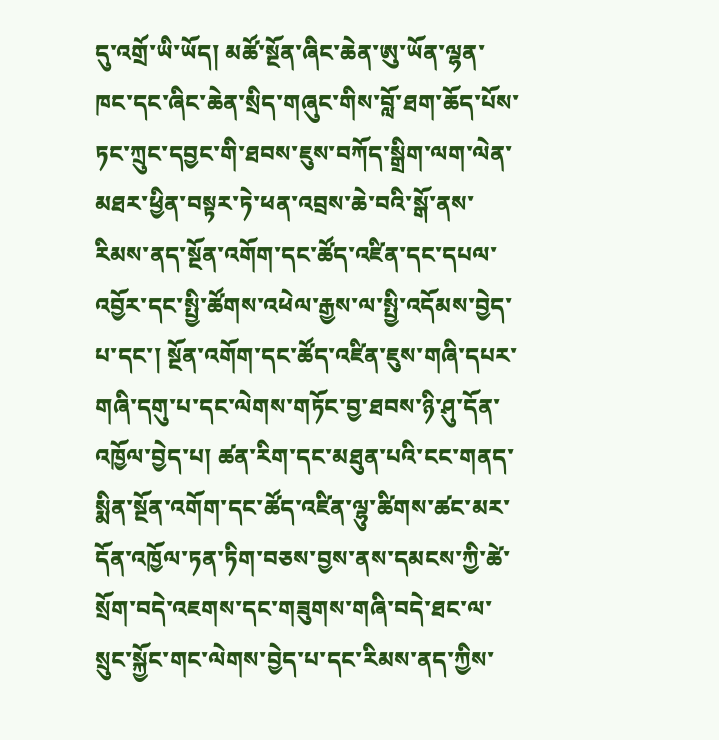དུ་འགྲོ་ཡི་ཡོད། མཚོ་སྔོན་ཞིང་ཆེན་ཨུ་ཡོན་ལྷན་ཁང་དང་ཞིང་ཆེན་སྲིད་གཞུང་གིས་བློ་ཐག་ཆོད་པོས་ཏང་ཀྲུང་དབྱང་གི་ཐབས་ཇུས་བཀོད་སྒྲིག་ལག་ལེན་མཐར་ཕྱིན་བསྟར་ཏེ་ཕན་འབྲས་ཆེ་བའི་སྒོ་ནས་རིམས་ནད་སྔོན་འགོག་དང་ཚོད་འཛིན་དང་དཔལ་འབྱོར་དང་སྤྱི་ཚོགས་འཕེལ་རྒྱས་ལ་སྤྱི་འདོམས་བྱེད་པ་དང་། སྔོན་འགོག་དང་ཚོད་འཛིན་ཇུས་གཞི་དཔར་གཞི་དགུ་པ་དང་ལེགས་གཏོང་བྱ་ཐབས་ཉི་ཤུ་དོན་འཁྱོལ་བྱེད་པ། ཚན་རིག་དང་མཐུན་པའི་ངང་གནད་སྨིན་སྔོན་འགོག་དང་ཚོད་འཛིན་ལྷུ་ཚིགས་ཚང་མར་དོན་འཁྱོལ་ཏན་ཏིག་བཅས་བྱས་ནས་དམངས་ཀྱི་ཚེ་སྲོག་བདེ་འཇགས་དང་གཟུགས་གཞི་བདེ་ཐང་ལ་སྲུང་སྐྱོང་གང་ལེགས་བྱེད་པ་དང་རིམས་ནད་ཀྱིས་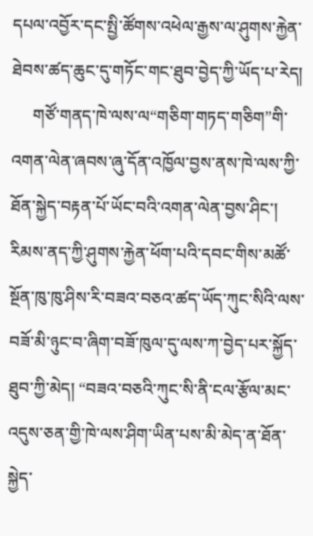དཔལ་འབྱོར་དང་སྤྱི་ཚོགས་འཕེལ་རྒྱས་ལ་ཤུགས་རྐྱེན་ཐེབས་ཚད་ཆུང་དུ་གཏོང་གང་ཐུབ་བྱེད་ཀྱི་ཡོད་པ་རེད།
     གཙོ་གནད་ཁེ་ལས་ལ“གཅིག་གཏད་གཅིག”གི་འགན་ལེན་ཞབས་ཞུ་དོན་འཁྱོལ་བྱས་ནས་ཁེ་ལས་ཀྱི་ཐོན་སྐྱེད་བརྟན་པོ་ཡོང་བའི་འགན་ལེན་བྱས་ཤིང་། རིམས་ནད་ཀྱི་ཤུགས་རྐྱེན་ཕོག་པའི་དབང་གིས་མཚོ་སྔོན་ཁུ་ཁུ་ཤིས་རི་བཟའ་བཅའ་ཚད་ཡོད་ཀུང་སིའི་ལས་བཟོ་མི་ཉུང་བ་ཞིག་བཟོ་ཁུལ་དུ་ལས་ཀ་བྱེད་པར་སྐྱོད་ཐུབ་ཀྱི་མེད། “བཟའ་བཅའི་ཀུང་སི་ནི་ངལ་རྩོལ་མང་འདུས་ཅན་གྱི་ཁེ་ལས་ཤིག་ཡིན་པས་མི་མེད་ན་ཐོན་སྐྱེད་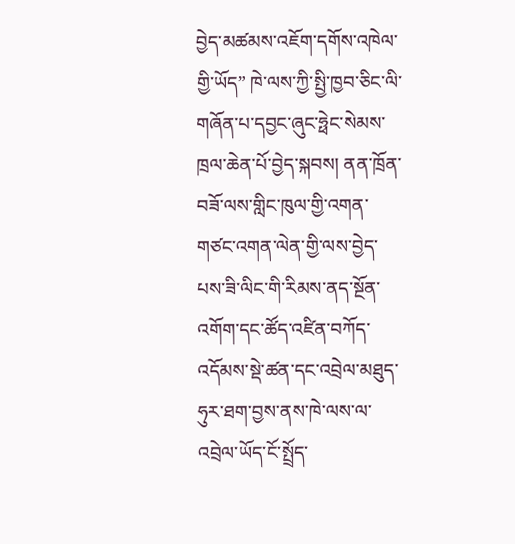བྱེད་མཚམས་འཇོག་དགོས་འཁེལ་གྱི་ཡོད” ཁེ་ལས་ཀྱི་སྤྱི་ཁྱབ་ཅིང་ལི་གཞོན་པ་དབྱང་ཞུང་ཧྥེང་སེམས་ཁྲལ་ཆེན་པོ་བྱེད་སྐབས། ནན་ཁྲོན་བཟོ་ལས་གླིང་ཁུལ་གྱི་འགན་གཙང་འགན་ལེན་གྱི་ལས་བྱེད་པས་ཟི་ལིང་གི་རིམས་ནད་སྔོན་འགོག་དང་ཚོད་འཛིན་བཀོད་འདོམས་སྡེ་ཚན་དང་འབྲེལ་མཐུད་ཧུར་ཐག་བྱས་ནས་ཁེ་ལས་ལ་འབྲེལ་ཡོད་ངོ་སྤྲོད་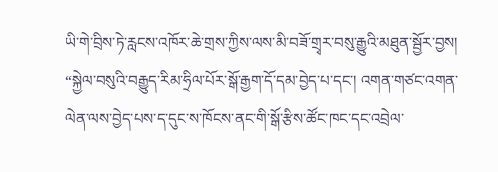ཡི་གེ་བྲིས་ཏེ་རླངས་འཁོར་ཆེ་གྲས་ཀྱིས་ལས་མི་བཟོ་གྲྭར་བསུ་རྒྱུའི་མཐུན་སྦྱོར་བྱས། “སྐྱེལ་བསུའི་བརྒྱུད་རིམ་ཧྲིལ་པོར་སྒོ་རྒྱག་དོ་དམ་བྱེད་པ་དང་། འགན་གཙང་འགན་ལེན་ལས་བྱེད་པས་ད་དུང་ས་ཁོངས་ནང་གི་སྒོ་རྩིས་ཚོང་ཁང་དང་འབྲེལ་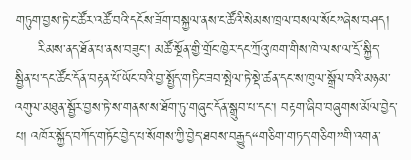གཏུག་བྱས་ཏེ་ང་ཚོར་འཚོ་བའི་དངོས་ཟོག་བསྐྱལ་ནས་ང་ཚོའི་སེམས་ཁྲལ་བསལ་སོང”ཞེས་བཤད།
     རིམས་ནད་ཐོན་པ་ནས་བཟུང་། མཚོ་སྔོན་གྱི་གྲོང་ཁྱེར་དང་ཀྲོའུ་ཁག་གིས་ཁེ་ལས་ལ་དྲོ་སྐྱིད་སྦྱིན་པ་དང་ཚོང་དོན་བརྟན་པོ་ཡོང་བའི་བྱ་སྤྱོད་གཏིང་ཟབ་སྤེལ་ཏེ་སྡེ་ཚན་དང་ས་ཁུལ་སྒྲོལ་བའི་མཉམ་འགུལ་མཐུན་སྦྱོར་བྱས་ཏེ་ས་གནས་ས་ཐོག་ཏུ་གཞུང་དོན་སྒྲུབ་པ་དང་། བརྟག་ཞིབ་བཞུགས་མོལ་བྱེད་པ། འཁོར་སྐྱོད་བཀོད་གཏོང་བྱེད་པ་སོགས་ཀྱི་བྱེད་ཐབས་བརྒྱུད“གཅིག་གཏད་གཅིག”གི་འགན་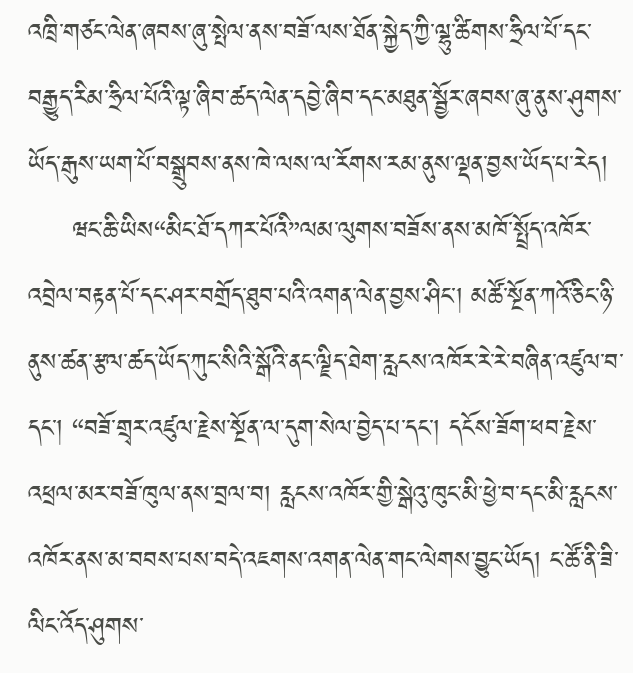འཁྲི་གཙང་ལེན་ཞབས་ཞུ་སྤེལ་ནས་བཟོ་ལས་ཐོན་སྐྱེད་ཀྱི་ལྷུ་ཚིགས་ཧྲིལ་པོ་དང་བརྒྱུད་རིམ་ཧྲིལ་པོའི་ལྟ་ཞིབ་ཚད་ལེན་དབྱེ་ཞིབ་དང་མཐུན་སྦྱོར་ཞབས་ཞུ་ནུས་ཤུགས་ཡོད་རྒུས་ཡག་པོ་བསྒྲུབས་ནས་ཁེ་ལས་ལ་རོགས་རམ་ནུས་ལྡན་བྱས་ཡོད་པ་རེད།
     ཝང་ཆི་ཡིས“མིང་ཐོ་དཀར་པོའི”ལམ་ལུགས་བཟོས་ནས་མཁོ་སྤྲོད་འཁོར་འབྲེལ་བརྟན་པོ་དང་ཤར་བགྲོད་ཐུབ་པའི་འགན་ལེན་བྱས་ཤིང་། མཚོ་སྔོན་ཀའོ་ཅིང་ཉི་ནུས་ཚན་རྩལ་ཚད་ཡོད་ཀུང་སིའི་སྒོའི་ནང་ལྗིད་ཐེག་རླངས་འཁོར་རེ་རེ་བཞིན་འཛུལ་བ་དང་། “བཟོ་གྲྭར་འཛུལ་རྗེས་སྔོན་ལ་དུག་སེལ་བྱེད་པ་དང་། དངོས་ཟོག་ཕབ་རྗེས་འཕྲལ་མར་བཟོ་ཁུལ་ནས་བྲལ་བ། རླངས་འཁོར་གྱི་སྒེའུ་ཁུང་མི་ཕྱེ་བ་དང་མི་རླངས་འཁོར་ནས་མ་བབས་པས་བདེ་འཇགས་འགན་ལེན་གང་ལེགས་བྱུང་ཡོད། ང་ཚོ་ནི་ཟི་ལིང་འོད་ཤུགས་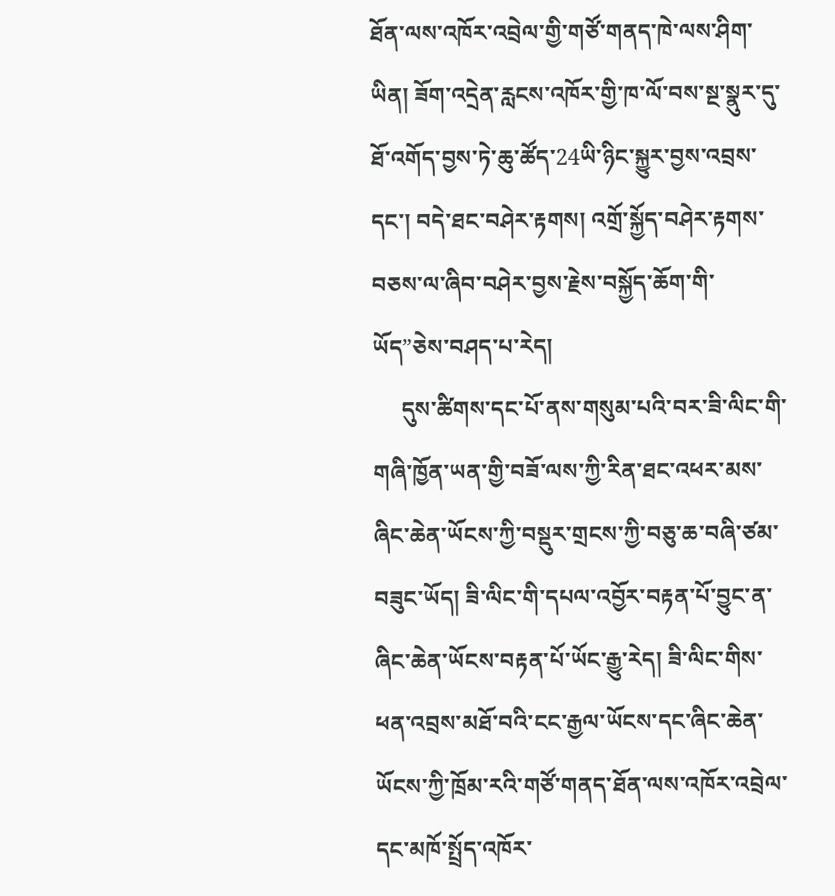ཐོན་ལས་འཁོར་འབྲེལ་གྱི་གཙོ་གནད་ཁེ་ལས་ཤིག་ཡིན། ཟོག་འདྲེན་རླངས་འཁོར་གྱི་ཁ་ལོ་བས་སྔ་སྣུར་དུ་ཐོ་འགོད་བྱས་ཏེ་ཆུ་ཚོད་24ཡི་ཉིང་སྐྱུར་བྱས་འབྲས་དང་། བདེ་ཐང་བཤེར་རྟགས། འགྲོ་སྐྱོད་བཤེར་རྟགས་བཅས་ལ་ཞིབ་བཤེར་བྱས་རྗེས་བསྐྱོད་ཆོག་གི་ཡོད”ཅེས་བཤད་པ་རེད།
     དུས་ཚིགས་དང་པོ་ནས་གསུམ་པའི་བར་ཟི་ལིང་གི་གཞི་ཁྱོན་ཡན་གྱི་བཟོ་ལས་ཀྱི་རིན་ཐང་འཕར་མས་ཞིང་ཆེན་ཡོངས་ཀྱི་བསྡུར་གྲངས་ཀྱི་བཅུ་ཆ་བཞི་ཙམ་བཟུང་ཡོད། ཟི་ལིང་གི་དཔལ་འབྱོར་བརྟན་པོ་བྱུང་ན་ཞིང་ཆེན་ཡོངས་བརྟན་པོ་ཡོང་རྒྱུ་རེད། ཟི་ལིང་གིས་ཕན་འབྲས་མཐོ་བའི་ངང་རྒྱལ་ཡོངས་དང་ཞིང་ཆེན་ཡོངས་ཀྱི་ཁྲོམ་རའི་གཙོ་གནད་ཐོན་ལས་འཁོར་འབྲེལ་དང་མཁོ་སྤྲོད་འཁོར་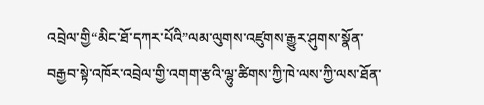འབྲེལ་གྱི“མིང་ཐོ་དཀར་པོའི”ལམ་ལུགས་འཛུགས་རྒྱུར་ཤུགས་སྣོན་བརྒྱབ་སྟེ་འཁོར་འབྲེལ་གྱི་འགག་རྩའི་ལྷུ་ཚིགས་ཀྱི་ཁེ་ལས་ཀྱི་ལས་ཐོན་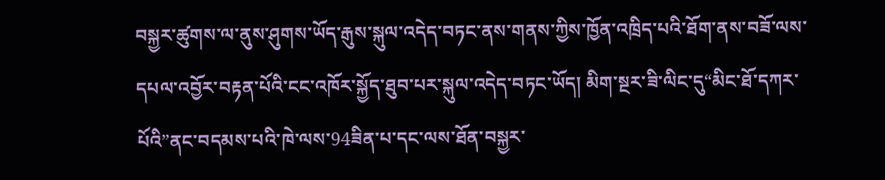བསྐྱར་ཚུགས་ལ་ནུས་ཤུགས་ཡོད་རྒུས་སྐུལ་འདེད་བཏང་ནས་གནས་ཀྱིས་ཁྱོན་འཁྲིད་པའི་ཐོག་ནས་བཟོ་ལས་དཔལ་འབྱོར་བརྟན་པོའི་ངང་འཁོར་སྐྱོད་ཐུབ་པར་སྐུལ་འདེད་བཏང་ཡོད། མིག་སྔར་ཟི་ལིང་དུ“མིང་ཐོ་དཀར་པོའི”ནང་བདམས་པའི་ཁེ་ལས་94ཟིན་པ་དང་ལས་ཐོན་བསྐྱར་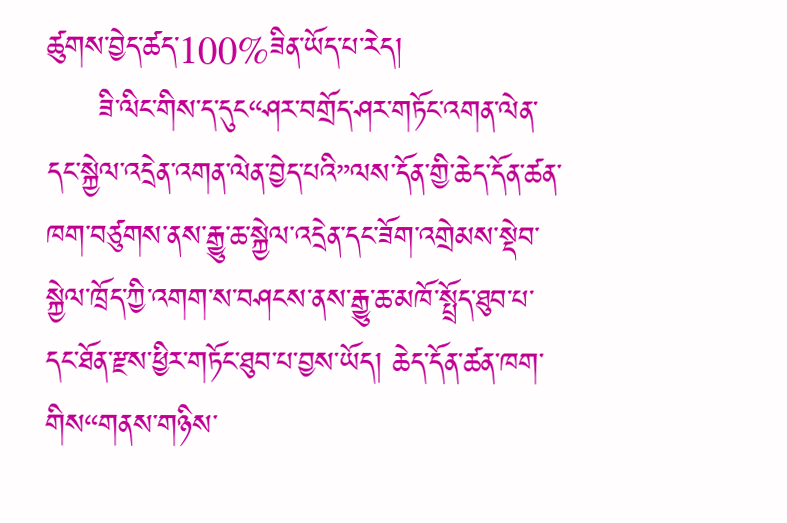ཚུགས་བྱེད་ཚད་100%ཟིན་ཡོད་པ་རེད།
     ཟི་ལིང་གིས་ད་དུང“ཤར་བགྲོད་ཤར་གཏོང་འགན་ལེན་དང་སྐྱེལ་འདྲེན་འགན་ལེན་བྱེད་པའི”ལས་དོན་གྱི་ཆེད་དོན་ཚན་ཁག་བཙུགས་ནས་རྒྱུ་ཆ་སྐྱེལ་འདྲེན་དང་ཟོག་འགྲེམས་སྡེབ་སྐྱེལ་ཁྲོད་ཀྱི་འགག་ས་བཤངས་ནས་རྒྱུ་ཆ་མཁོ་སྤྲོད་ཐུབ་པ་དང་ཐོན་རྫས་ཕྱིར་གཏོང་ཐུབ་པ་བྱས་ཡོད། ཆེད་དོན་ཚན་ཁག་གིས“གནས་གཉིས་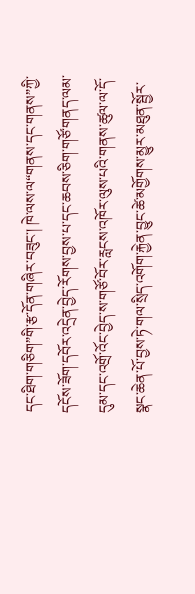དང་ཐིག་གཅིག”གི་རྩ་དོན་གཞིར་བཟུང་། ཁེ་ལས་ལ“གནས་དང་གནས”ཀྱི་དངོས་ཟོག་དབོར་འདྲེན་བྱེད་རོགས་བྱས་པ་དང་ཆབས་ཅིག་གཙོ་གནད་ལམ་དུམ་དང་འགྲོ་འོང་བྱེད་ས་གཙོ་བོར་རླངས་འཁོར་ལུས་པའི་གནས་ཚུལ་ལ་དོ་སྣང་ཆེན་པོ་བྱས་ཏེ་གལ་སྲིད་འགོག་རྐྱེན་བྱུང་ཚེ་མགྱོགས་མྱུར་མཐུན་སྦྱོར་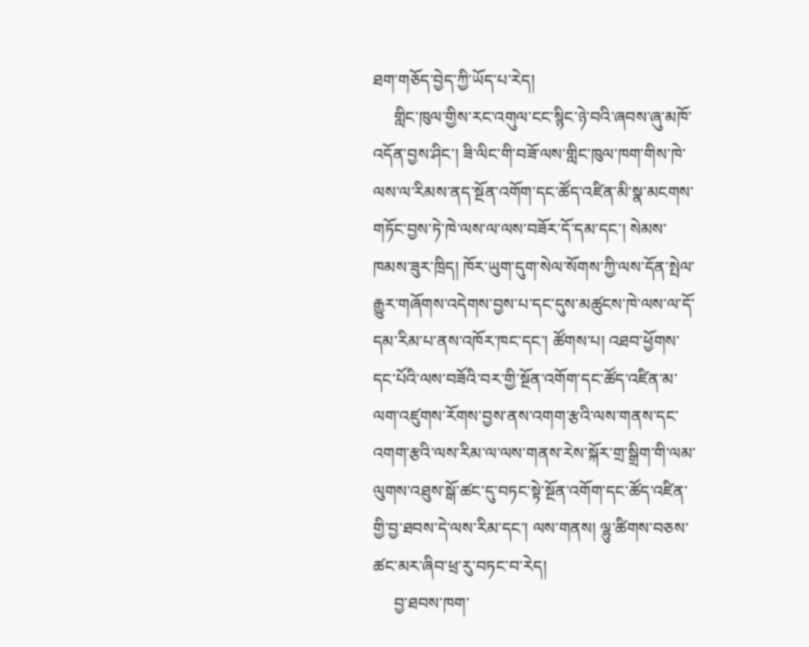ཐག་གཅོད་བྱེད་ཀྱི་ཡོད་པ་རེད།
     གླིང་ཁུལ་གྱིས་རང་འགུལ་ངང་སྙིང་ཉེ་བའི་ཞབས་ཞུ་མཁོ་འདོན་བྱས་ཤིང་། ཟི་ལིང་གི་བཟོ་ལས་གླིང་ཁུལ་ཁག་གིས་ཁེ་ལས་ལ་རིམས་ནད་སྔོན་འགོག་དང་ཚོད་འཛིན་མི་སྣ་མངགས་གཏོང་བྱས་ཏེ་ཁེ་ལས་ལ་ལས་བཟོར་དོ་དམ་དང་། སེམས་ཁམས་ཟུར་ཁྲིད། ཁོར་ཡུག་དུག་སེལ་སོགས་ཀྱི་ལས་དོན་སྤེལ་རྒྱུར་གཞོགས་འདེགས་བྱས་པ་དང་དུས་མཚུངས་ཁེ་ལས་ལ་དོ་དམ་རིམ་པ་ནས་འཁོར་ཁང་དང་། ཚོགས་པ། འཐབ་ཕྱོགས་དང་པོའི་ལས་བཟོའི་བར་གྱི་སྔོན་འགོག་དང་ཚོད་འཛིན་མ་ལག་འཛུགས་རོགས་བྱས་ནས་འགག་རྩའི་ལས་གནས་དང་འགག་རྩའི་ལས་རིམ་ལ་ལས་གནས་རེས་སྐོར་གྲ་སྒྲིག་གི་ལམ་ལུགས་འཐུས་སྒོ་ཚང་དུ་བཏང་སྟེ་སྔོན་འགོག་དང་ཚོད་འཛིན་གྱི་བྱ་ཐབས་དེ་ལས་རིམ་དང་། ལས་གནས། ལྷུ་ཚིགས་བཅས་ཚང་མར་ཞིབ་ཕྲ་རུ་བཏང་བ་རེད།
     བྱ་ཐབས་ཁག་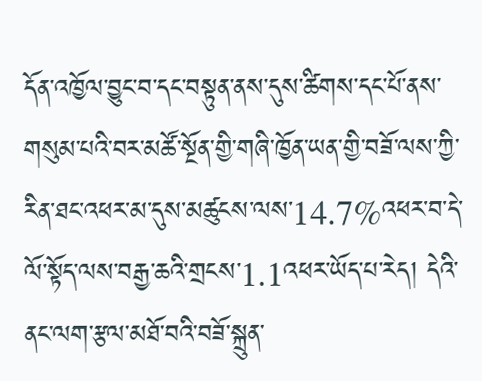དོན་འཁྱོལ་བྱུང་བ་དང་བསྟུན་ནས་དུས་ཚིགས་དང་པོ་ནས་གསུམ་པའི་བར་མཚོ་སྔོན་གྱི་གཞི་ཁྱོན་ཡན་གྱི་བཟོ་ལས་ཀྱི་རིན་ཐང་འཕར་མ་དུས་མཚུངས་ལས་14.7%འཕར་བ་དེ་ལོ་སྟོད་ལས་བརྒྱ་ཆའི་གྲངས་1.1འཕར་ཡོད་པ་རེད། དེའི་ནང་ལག་རྩལ་མཐོ་བའི་བཟོ་སྐྲུན་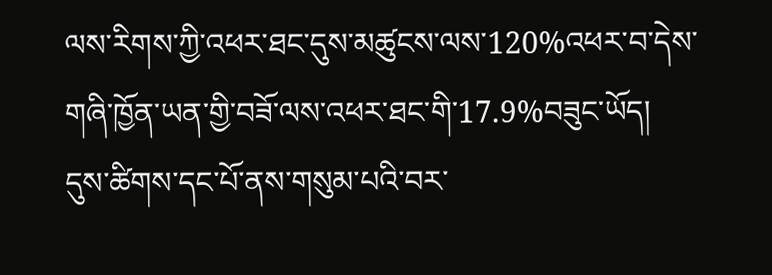ལས་རིགས་ཀྱི་འཕར་ཐང་དུས་མཚུངས་ལས་120%འཕར་བ་དེས་གཞི་ཁྱོན་ཡན་གྱི་བཟོ་ལས་འཕར་ཐང་གི་17.9%བཟུང་ཡོད། དུས་ཚིགས་དང་པོ་ནས་གསུམ་པའི་བར་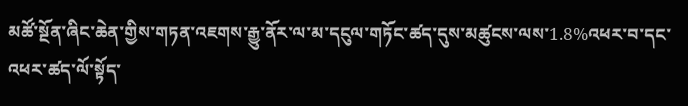མཚོ་སྔོན་ཞིང་ཆེན་གྱིས་གཏན་འཇགས་རྒྱུ་ནོར་ལ་མ་དངུལ་གཏོང་ཚད་དུས་མཚུངས་ལས་1.8%འཕར་བ་དང་འཕར་ཚད་ལོ་སྟོད་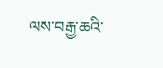ལས་བརྒྱ་ཆའི་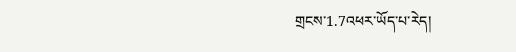གྲངས་1.7འཕར་ཡོད་པ་རེད།